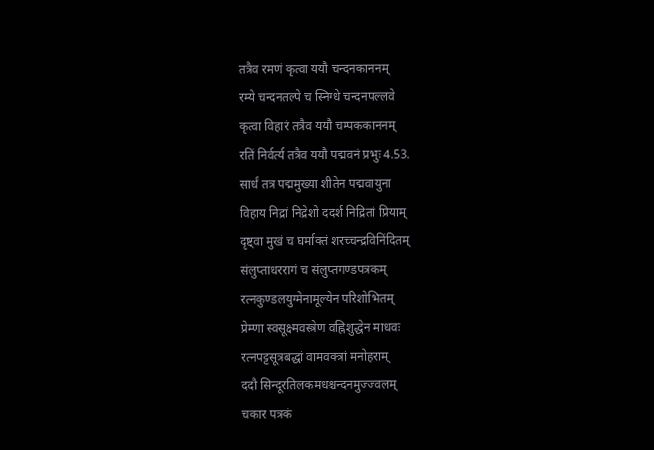तत्रैव रमणं कृत्वा ययौ चन्दनकाननम्
रम्ये चन्दनतल्पे च स्निग्धे चन्दनपल्लवे
कृत्वा विहारं तत्रैव ययौ चम्पककाननम्
रतिं निर्वर्त्य तत्रैव ययौ पद्मवनं प्रभुः 4.53.
सार्धं तत्र पद्ममुख्या शीतेन पद्मवायुना
विहाय निद्रां निद्रेशो ददर्श निद्रितां प्रियाम्
दृष्ट्वा मुखं च घर्माक्तं शरच्चन्द्रविनिंदितम्
संलुप्ताधररागं च संलुप्तगण्डपत्रकम्
रत्नकुण्डलयुग्मेनामूल्येन परिशोभितम्
प्रेम्णा स्वसूक्ष्मवस्त्रेण वह्निशुद्धेन माधवः
रत्नपट्टसूत्रबद्धां वामवक्त्रां मनोहराम्
ददौ सिन्दूरतिलकमधश्चन्दनमुज्ज्वलम्
चकार पत्रकं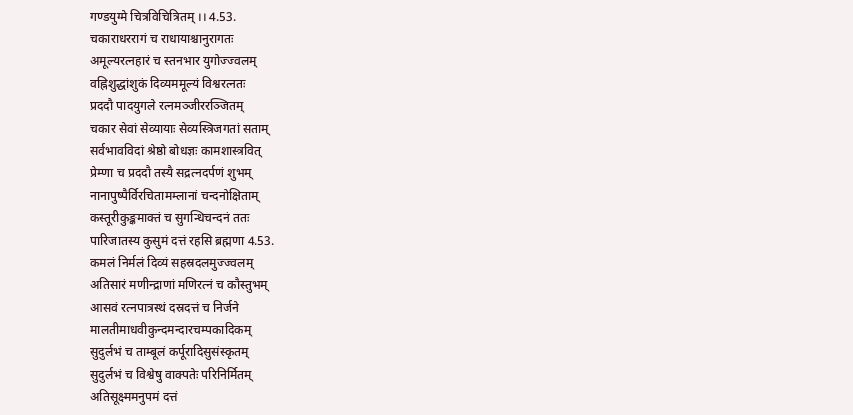गण्डयुग्मे चित्रविचित्रितम् ।। 4.53.
चकाराधररागं च राधायाश्चानुरागतः
अमूल्यरत्नहारं च स्तनभार युगोज्ज्वलम्
वह्निशुद्धांशुकं दिव्यममूल्यं विश्वरत्नतः
प्रददौ पादयुगले रत्नमञ्जीररञ्जितम्
चकार सेवां सेव्यायाः सेव्यस्त्रिजगतां सताम्
सर्वभावविदां श्रेष्ठो बोधज्ञः कामशास्त्रवित्
प्रेम्णा च प्रददौ तस्यै सद्रत्नदर्पणं शुभम्
नानापुष्पैर्विरचितामम्लानां चन्दनोक्षिताम्
कस्तूरीकुङ्कमाक्तं च सुगन्धिचन्दनं ततः
पारिजातस्य कुसुमं दत्तं रहसि ब्रह्मणा 4.53.
कमलं निर्मलं दिव्यं सहस्रदलमुज्ज्वलम्
अतिसारं मणीन्द्राणां मणिरत्नं च कौस्तुभम्
आसवं रत्नपात्रस्थं दस्रदत्तं च निर्जने
मालतीमाधवीकुन्दमन्दारचम्पकादिकम्
सुदुर्लभं च ताम्बूलं कर्पूरादिसुसंस्कृतम्
सुदुर्लभं च विश्वेषु वाक्पतेः परिनिर्मितम्
अतिसूक्ष्ममनुपमं दत्तं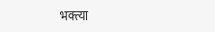भक्त्या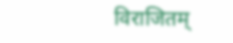विराजितम्